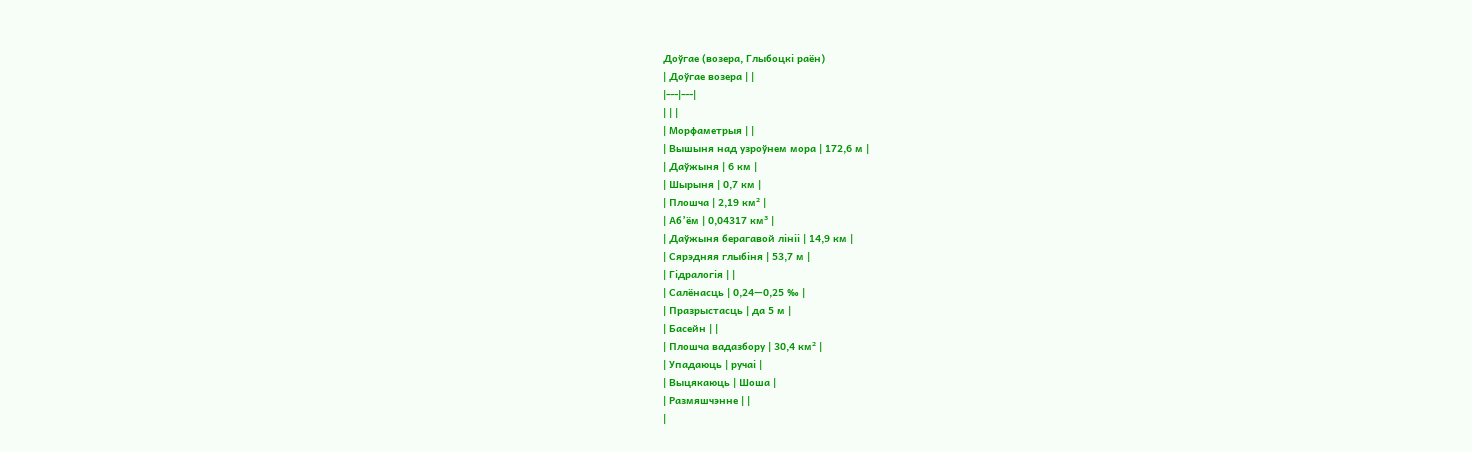Доўгае (возера, Глыбоцкі раён)
| Доўгае возера | |
|---|---|
| | |
| Морфаметрыя | |
| Вышыня над узроўнем мора | 172,6 м |
| Даўжыня | 6 км |
| Шырыня | 0,7 км |
| Плошча | 2,19 км² |
| Аб’ём | 0,04317 км³ |
| Даўжыня берагавой лініі | 14,9 км |
| Сярэдняя глыбіня | 53,7 м |
| Гідралогія | |
| Салёнасць | 0,24—0,25 ‰ |
| Празрыстасць | да 5 м |
| Басейн | |
| Плошча вадазбору | 30,4 км² |
| Упадаюць | ручаі |
| Выцякаюць | Шоша |
| Размяшчэнне | |
|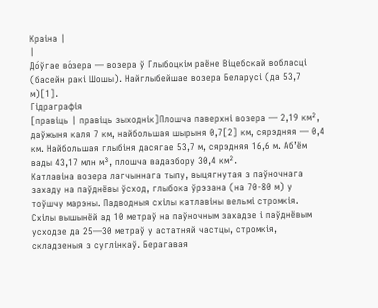Краіна |
|
До́ўгае во́зера — возера ў Глыбоцкім раёне Віцебскай вобласці (басейн ракі Шошы). Найглыбейшае возера Беларусі (да 53,7 м)[1].
Гідраграфія
[правіць | правіць зыходнік]Плошча паверхні возера — 2,19 км², даўжыня каля 7 км, найбольшая шырыня 0,7[2] км, сярэдняя — 0,4 км. Найбольшая глыбіня дасягае 53,7 м, сярэдняя 16,6 м. Аб’ём вады 43,17 млн м³, плошча вадазбору 30,4 км².
Катлавіна возера лагчыннага тыпу, выцягнутая з паўночнага захаду на паўднёвы ўсход, глыбока ўрэзана (на 70-80 м) у тоўшчу марэны. Падводныя схілы катлавіны вельмі стромкія.
Схілы вышынёй ад 10 метраў на паўночным захадзе і паўднёвым усходзе да 25—30 метраў у астатняй частцы, стромкія, складзеныя з суглінкаў. Берагавая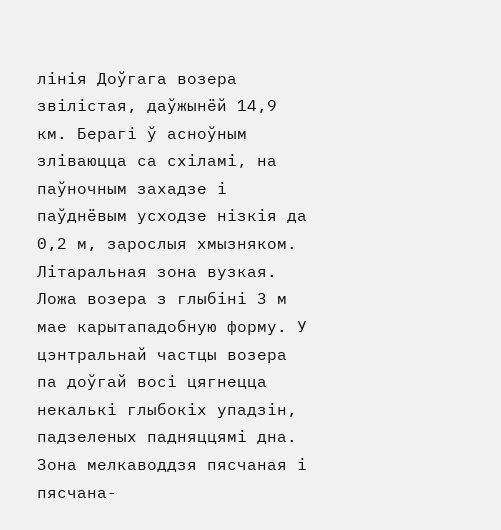лінія Доўгага возера звілістая, даўжынёй 14,9 км. Берагі ў асноўным зліваюцца са схіламі, на паўночным захадзе і паўднёвым усходзе нізкія да 0,2 м, зарослыя хмызняком.
Літаральная зона вузкая. Ложа возера з глыбіні 3 м мае карытападобную форму. У цэнтральнай частцы возера па доўгай восі цягнецца некалькі глыбокіх упадзін, падзеленых падняццямі дна. Зона мелкаводдзя пясчаная і пясчана-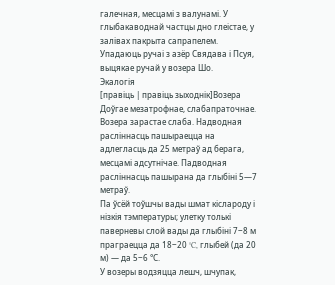галечная, месцамі з валунамі. У глыбакаводнай частцы дно глеістае, у залівах пакрыта сапрапелем.
Упадаюць ручаі з азёр Свядава і Псуя, выцякае ручай у возера Шо.
Экалогія
[правіць | правіць зыходнік]Возера Доўгае мезатрофнае, слабапраточнае. Возера зарастае слаба. Надводная расліннасць пашыраецца на адлегласць да 25 метраў ад берага, месцамі адсутнічае. Падводная расліннасць пашырана да глыбіні 5—7 метраў.
Па ўсёй тоўшчы вады шмат кіслароду і нізкія тэмпературы; улетку толькі паверневы слой вады да глыбіні 7‒8 м праграецца да 18‒20 °C, глыбей (да 20 м) — да 5‒6 °С.
У возеры водзяцца лешч, шчупак,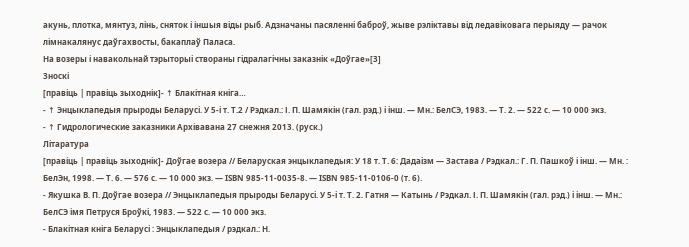акунь, плотка, мянтуз, лінь, сняток і іншыя віды рыб. Адзначаны пасяленні баброў, жыве рэліктавы від ледавіковага перыяду — рачок лімнакалянус даўгахвосты, бакаплаў Паласа.
На возеры і навакольнай тэрыторыі створаны гідралагічны заказнік «Доўгае»[3]
Зноскі
[правіць | правіць зыходнік]- ↑ Блакітная кніга…
- ↑ Энцыклапедыя прыроды Беларусі. У 5-і т. Т.2 / Рэдкал.: І. П. Шамякін (гал. рэд.) і інш. — Мн.: БелСЭ, 1983. — Т. 2. — 522 с. — 10 000 экз.
- ↑ Гидрологические заказники Архівавана 27 снежня 2013. (руск.)
Літаратура
[правіць | правіць зыходнік]- Доўгае возера // Беларуская энцыклапедыя: У 18 т. Т. 6: Дадаізм — Застава / Рэдкал.: Г. П. Пашкоў і інш. — Мн. : БелЭн, 1998. — Т. 6. — 576 с. — 10 000 экз. — ISBN 985-11-0035-8. — ISBN 985-11-0106-0 (т. 6).
- Якушка В. П. Доўгае возера // Энцыклапедыя прыроды Беларусі. У 5-і т. Т. 2. Гатня — Катынь / Рэдкал. І. П. Шамякін (гал. рэд.) і інш. — Мн.: БелСЭ імя Петруся Броўкі, 1983. — 522 с. — 10 000 экз.
- Блакітная кніга Беларусі : Энцыклапедыя / рэдкал.: Н.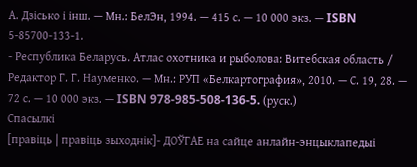А. Дзісько і інш. — Мн.: БелЭн, 1994. — 415 с. — 10 000 экз. — ISBN 5-85700-133-1.
- Республика Беларусь. Атлас охотника и рыболова: Витебская область / Редактор Г. Г. Науменко. — Мн.: РУП «Белкартография», 2010. — С. 19, 28. — 72 с. — 10 000 экз. — ISBN 978-985-508-136-5. (руск.)
Спасылкі
[правіць | правіць зыходнік]- ДОЎГАЕ на сайце анлайн-энцыклапедыі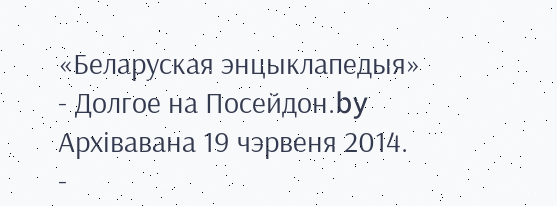«Беларуская энцыклапедыя»
- Долгое на Посейдон.by Архівавана 19 чэрвеня 2014.
-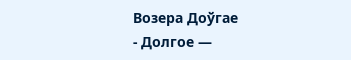Возера Доўгае
- Долгое —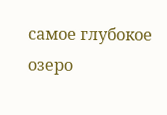самое глубокое озеро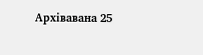Архівавана 25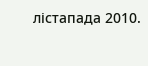лістапада 2010.